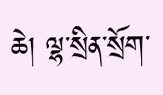ཆེ། ལྷ་སྲིན་སྲོག་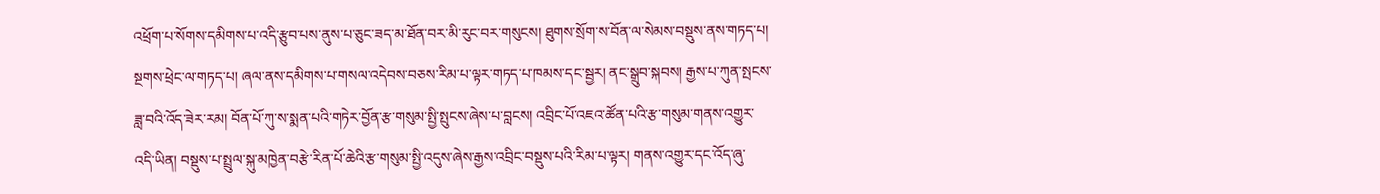འཕྲོག་པ་སོགས་དམིགས་པ་འདི་རྩུབ་པས་ནུས་པ་ཅུང་ཟད་མ་ཐོན་བར་མི་རུང་བར་གསུངས། ཐུགས་སྲོག་ས་བོན་ལ་སེམས་བསྡུས་ནས་གཏད་པ། སྔགས་ཕྲེང་ལ་གཏད་པ། ཞལ་ནས་དམིགས་པ་གསལ་འདེབས་བཅས་རིམ་པ་ལྟར་གཏད་པ་ཁམས་དང་སྦྱར། ནང་སྒྲུབ་སྐབས། རྒྱས་པ་ཀུན་སྤངས་ཟླ་བའི་འོད་ཟེར་རམ། བོན་པོ་ཀུ་ས་སྨན་པའི་གཏེར་བྱོན་རྩ་གསུམ་སྤྱི་སྤུངས་ཞེས་པ་བླངས། འབྲིང་པོ་འཇའ་ཚོན་པའི་རྩ་གསུམ་གནས་འགྱུར་འདི་ཡིན། བསྡུས་པ་སྤྲུལ་སྐུ་མཁྱེན་བརྩེ་རིན་པོ་ཆེའི་རྩ་གསུམ་སྤྱི་འདུས་ཞེས་རྒྱས་འབྲིང་བསྡུས་པའི་རིམ་པ་ལྟར། གནས་འགྱུར་དང་འོད་ཞུ་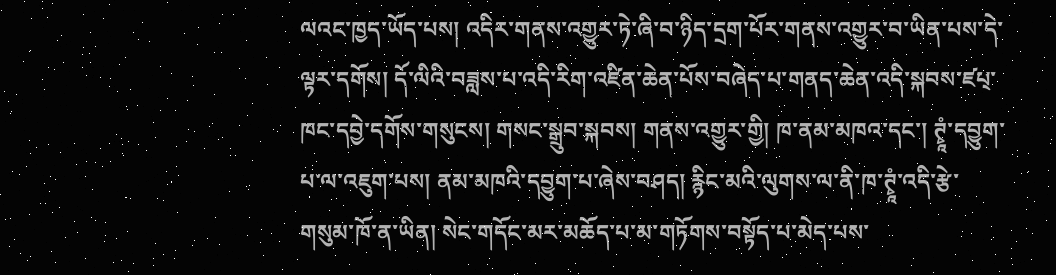ལའང་ཁྱད་ཡོད་པས། འདིར་གནས་འགྱུར་ཏེ་ཞི་བ་ཉིད་དྲག་པོར་གནས་འགྱུར་བ་ཡིན་པས་དེ་ལྟར་དགོས། དོ་ལིའི་བཟླས་པ་འདི་རིག་འཛིན་ཆེན་པོས་བཞེད་པ་གནད་ཆེན་འདི་སྐབས་ཛཔ྄་ཁང་དབྱེ་དགོས་གསུངས། གསང་སྒྲུབ་སྐབས། གནས་འགྱུར་གྱི། ཁ་ནམ་མཁའ་དང་། ཊྭཱཾ་དབྱུག་པ་ལ་འཇུག་པས། ནམ་མཁའི་དབྱུག་པ་ཞེས་བཤད། རྙིང་མའི་ལུགས་ལ་ནི་ཁ་ཊྭཱཾ་འདི་རྩེ་གསུམ་ཁོ་ན་ཡིན། སེང་གདོང་མར་མཆོད་པ་མ་གཏོགས་བསྟོད་པ་མེད་པས་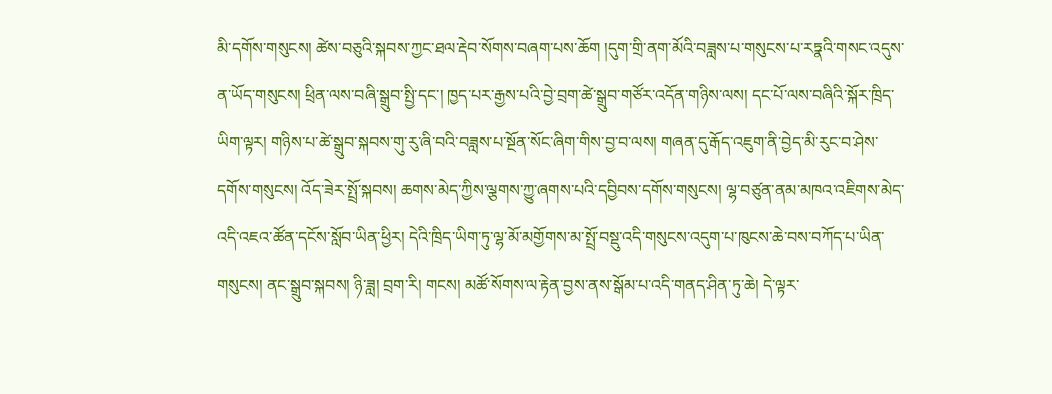མི་དགོས་གསུངས། ཚེས་བཅུའི་སྐབས་ཀྱང་ཐལ་རྡེབ་སོགས་བཞག་པས་ཆོག །དུག་གྲི་ནག་མོའི་བཟླས་པ་གསུངས་པ་རཏྣའི་གསང་འདུས་ན་ཡོད་གསུངས། ཕྲིན་ལས་བཞི་སྒྲུབ་སྤྱི་དང་། ཁྱད་པར་རྒྱས་པའི་བྱེ་བྲག་ཚེ་སྒྲུབ་གཙོར་འདོན་གཉིས་ལས། དང་པོ་ལས་བཞིའི་སྐོར་ཁྲིད་ཡིག་ལྟར། གཉིས་པ་ཚེ་སྒྲུབ་སྐབས་གུ་རུ་ཞི་བའི་བཟླས་པ་སྔོན་སོང་ཞིག་གིས་བྱ་བ་ལས། གཞན་དུ་རྒོད་འཇུག་ནི་བྱེད་མི་རུང་བ་ཤེས་དགོས་གསུངས། འོད་ཟེར་སྤྲོ་སྐབས། ཆགས་མེད་ཀྱིས་ལྕགས་ཀྱུ་ཞགས་པའི་དབྱིབས་དགོས་གསུངས། ལྷ་བཙུན་ནམ་མཁའ་འཇིགས་མེད་འདི་འཇའ་ཚོན་དངོས་སློབ་ཡིན་ཕྱིར། དེའི་ཁྲིད་ཡིག་ཏུ་ལྷ་མོ་མགྱོགས་མ་སྤྲོ་བསྡུ་འདི་གསུངས་འདུག་པ་ཁུངས་ཆེ་བས་བཀོད་པ་ཡིན་གསུངས། ནང་སྒྲུབ་སྐབས། ཉི་ཟླ། བྲག་རི། གངས། མཚོ་སོགས་ལ་རྟེན་བྱས་ནས་སྒོམ་པ་འདི་གནད་ཤིན་ཏུ་ཆེ། དེ་ལྟར་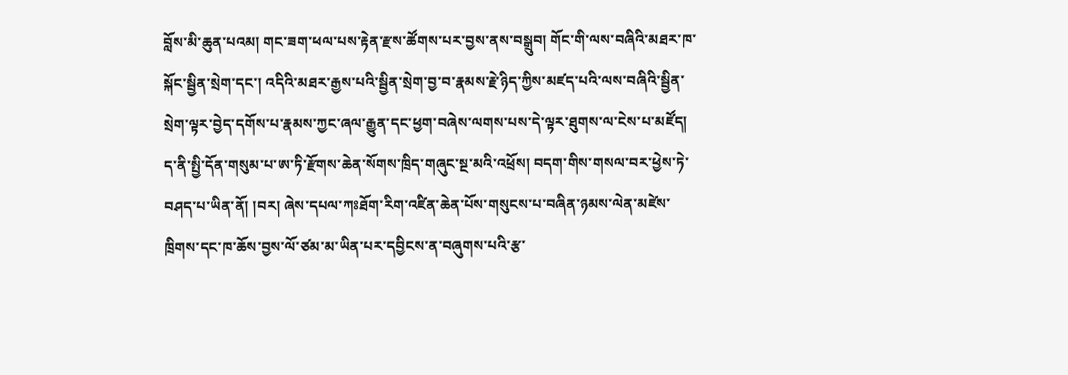བློས་མི་ཆུན་པའམ། གང་ཟག་ཕལ་པས་རྟེན་རྫས་ཚོགས་པར་བྱས་ནས་བསྒྲུབ། གོང་གི་ལས་བཞིའི་མཐར་ཁ་སྐོང་སྦྱིན་སྲེག་དང་། འདིའི་མཐར་རྒྱས་པའི་སྦྱིན་སྲེག་བྱ་བ་རྣམས་རྗེ་ཉིད་ཀྱིས་མཛད་པའི་ལས་བཞིའི་སྦྱིན་སྲེག་ལྟར་བྱེད་དགོས་པ་རྣམས་ཀྱང་ཞལ་རྒྱུན་དང་ཕྱག་བཞེས་ལགས་པས་དེ་ལྟར་ཐུགས་ལ་ངེས་པ་མཛོད། ད་ནི་སྤྱི་དོན་གསུམ་པ་ཨ་ཏི་རྫོགས་ཆེན་སོགས་ཁྲིད་གཞུང་སྔ་མའི་འཕྲོས། བདག་གིས་གསལ་བར་ཕྱེས་ཏེ་བཤད་པ་ཡིན་ནོ། །བར། ཞེས་དཔལ་ཀཿཐོག་རིག་འཛིན་ཆེན་པོས་གསུངས་པ་བཞིན་ཉམས་ལེན་མཛེས་ཁྲིགས་དང་ཁ་ཆོས་བྱས་ལོ་ཙམ་མ་ཡིན་པར་དབྱིངས་ན་བཞུགས་པའི་རྩ་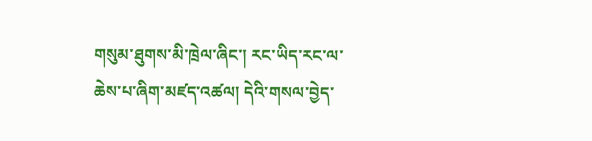གསུམ་ཐུགས་མི་ཁྲེལ་ཞིང་། རང་ཡིད་རང་ལ་ཆེས་པ་ཞིག་མཛད་འཚལ། དེའི་གསལ་བྱེད་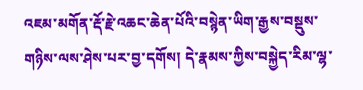འཇམ་མགོན་རྡོ་རྗེ་འཆང་ཆེན་པོའི་བསྙེན་ཡིག་རྒྱས་བསྡུས་གཉིས་ལས་ཤེས་པར་བྱ་དགོས། དེ་རྣམས་ཀྱིས་བསྐྱེད་རིམ་ལྷ་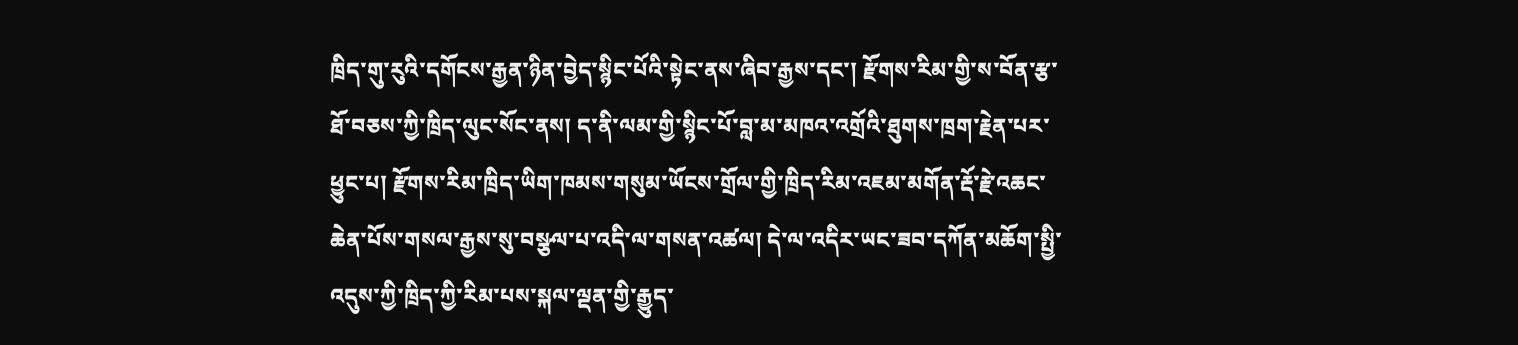ཁྲིད་གུ་རུའི་དགོངས་རྒྱན་ཉིན་བྱེད་སྙིང་པོའི་སྟེང་ནས་ཞིབ་རྒྱས་དང་། རྫོགས་རིམ་གྱི་ས་བོན་རྩ་ཐོ་བཅས་ཀྱི་ཁྲིད་ལུང་སོང་ནས། ད་ནི་ལམ་གྱི་སྙིང་པོ་བླ་མ་མཁའ་འགྲོའི་ཐུགས་ཁྲག་རྗེན་པར་ཕྱུང་པ། རྫོགས་རིམ་ཁྲིད་ཡིག་ཁམས་གསུམ་ཡོངས་གྲོལ་གྱི་ཁྲིད་རིམ་འཇམ་མགོན་རྡོ་རྗེ་འཆང་ཆེན་པོས་གསལ་རྒྱས་སུ་བསྩལ་པ་འདི་ལ་གསན་འཚལ། དེ་ལ་འདིར་ཡང་ཟབ་དཀོན་མཆོག་སྤྱི་འདུས་ཀྱི་ཁྲིད་ཀྱི་རིམ་པས་སྐལ་ལྡན་གྱི་རྒྱུད་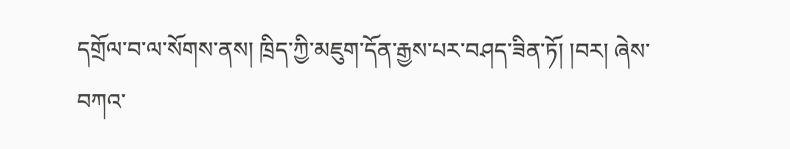དགྲོལ་བ་ལ་སོགས་ནས། ཁྲིད་ཀྱི་མཇུག་དོན་རྒྱས་པར་བཤད་ཟིན་ཏོ། །བར། ཞེས་བཀའ་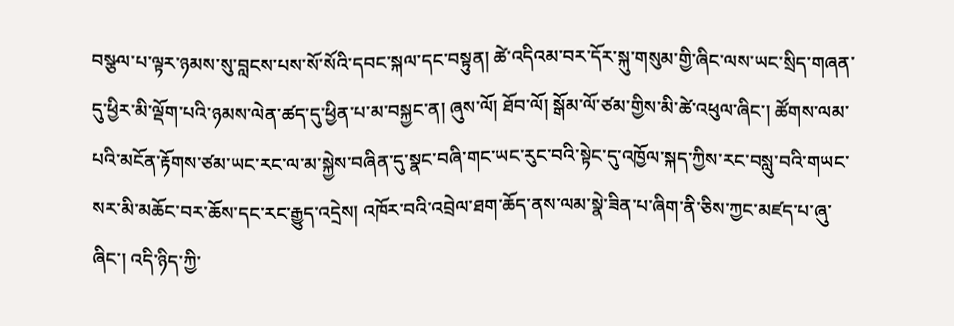བསྩལ་པ་ལྟར་ཉམས་སུ་བླངས་པས་སོ་སོའི་དབང་སྐལ་དང་བསྟུན། ཚེ་འདིའམ་བར་དོར་སྐུ་གསུམ་གྱི་ཞིང་ལས་ཡང་སྲིད་གཞན་དུ་ཕྱིར་མི་ལྡོག་པའི་ཉམས་ལེན་ཚད་དུ་ཕྱིན་པ་མ་བསྐྱང་ན། ཞུས་ལོ། ཐོབ་ལོ། སྒོམ་ལོ་ཙམ་གྱིས་མི་ཚེ་འཕུལ་ཞིང་། ཚོགས་ལམ་པའི་མངོན་རྟོགས་ཙམ་ཡང་རང་ལ་མ་སྐྱེས་བཞིན་དུ་སྣང་བཞི་གང་ཡང་རུང་བའི་སྟེང་དུ་འཁྱོལ་སྐད་ཀྱིས་རང་བསླུ་བའི་གཡང་སར་མི་མཆོང་བར་ཆོས་དང་རང་རྒྱུད་འདྲེས། འཁོར་བའི་འབྲེལ་ཐག་ཆོད་ནས་ལམ་སྣེ་ཟིན་པ་ཞིག་ནི་ཅིས་ཀྱང་མཛད་པ་ཞུ་ཞིང་། འདི་ཉིད་ཀྱི་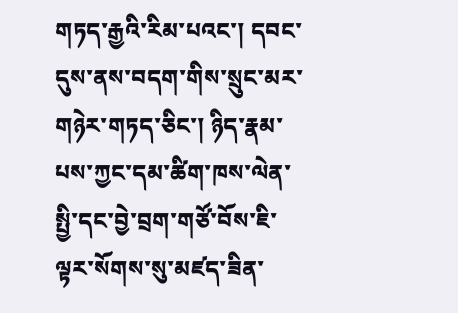གཏད་རྒྱའི་རིམ་པའང་། དབང་དུས་ནས་བདག་གིས་སྲུང་མར་གཉེར་གཏད་ཅིང་། ཉིད་རྣམ་པས་ཀྱང་དམ་ཚིག་ཁས་ལེན་སྤྱི་དང་བྱེ་བྲག་གཙོ་བོས་ཇི་ལྟར་སོགས་སུ་མཛད་ཟིན་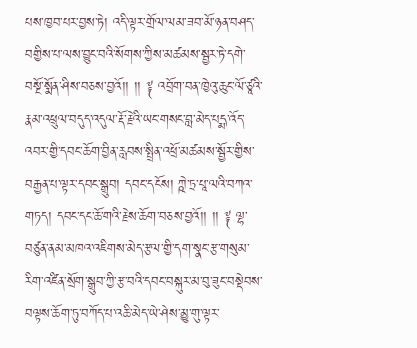པས་ཁྱབ་པར་བྱས་ཏེ། འདི་ལྟར་གྲོལ་ལམ་ཟབ་མོ་ཉན་བཤད་བགྱིས་པ་ལས་བྱུང་བའི་སོགས་ཀྱིས་མཚམས་སྦྱར་ཏེ་དགེ་བསྔོ་སྨོན་ཤིས་བཅས་བྱའོ།། །། ༈ འབྲོག་བན་ཁྱེའུ་ཆུང་ལོ་ཙཱའི་རྣམ་འཕྲུལ་བདུད་འདུལ་རྡོ་རྗེའི་ཡང་གསང་བླ་མེད་པདྨ་འོད་འབར་གྱི་དབང་ཆོག་བྱིན་རླབས་སྤྲིན་འཕྲོ་མཚམས་སྦྱོར་གྱིས་བརྒྱན་པ་ལྟར་དབང་སྒྲུབ། དབང་དངོས། ཀྵེ་ཏྲ་པཱ་ལའི་བཀའ་གཏད། དབང་དང་ཆོ་གའི་རྗེས་ཆོག་བཅས་བྱའོ།། །། ༈ ལྷ་བཙུན་ནམ་མཁའ་འཇིགས་མེད་རྩལ་གྱི་དག་སྣང་རྩ་གསུམ་རིག་འཛིན་སྲོག་སྒྲུབ་ཀྱི་རྩ་བའི་དབང་བསྐུར་མ་བུ་ཟུང་བསྡེབས་བལྟས་ཆོག་ཏུ་བཀོད་པ་འཆི་མེད་ཡེ་ཤེས་མྱུ་གུ་ལྟར་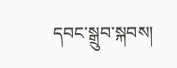དབང་སྒྲུབ་སྐབས།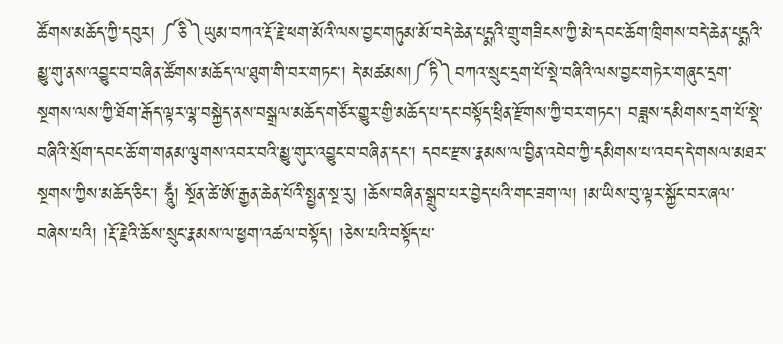ཚོགས་མཆོད་ཀྱི་དབུར། ༼ཅི༽ཡུམ་བཀའ་རྡོ་རྗེ་ཕག་མོའི་ལས་བྱང་གཏུམ་མོ་བདེ་ཆེན་པདྨའི་གྲུ་གཟིངས་ཀྱི་མེ་དབང་ཆོག་ཁྲིགས་བདེ་ཆེན་པདྨའི་མྱུ་གུ་ནས་འབྱུང་བ་བཞིན་ཚོགས་མཆོད་ལ་ཐུག་གི་བར་གཏང་། དེ་མཚམས།༼ཏི༽བཀའ་སྲུང་དྲག་པོ་སྡེ་བཞིའི་ལས་བྱང་གཏེར་གཞུང་དྲག་སྔགས་ལས་ཀྱི་ཐོག་རྒོད་ལྟར་ལྷ་བསྐྱེད་ནས་བསྒྲལ་མཆོད་གཙོར་གྱུར་གྱི་མཆོད་པ་དང་བསྟོད་ཕྲིན་རྫོགས་ཀྱི་བར་གཏང་། བཟླས་དམིགས་དྲག་པོ་སྡེ་བཞིའི་སྲོག་དབང་ཆོ་ག་གནམ་ལྕགས་འབར་བའི་མྱུ་གུར་འབྱུང་བ་བཞིན་དང་། དབང་རྫས་རྣམས་ལ་བྱིན་འབེབ་ཀྱི་དམིགས་པ་འབད་དེ་གསལ་མཐར་སྔགས་ཀྱིས་མཆོད་ཅིང་། ཧཱུྃ། སྔོན་ཚེ་ཨོ་རྒྱན་ཆེན་པོའི་སྤྱན་སྔ་རུ། །ཆོས་བཞིན་སྒྲུབ་པར་བྱེད་པའི་གང་ཟག་ལ། །མ་ཡིས་བུ་ལྟར་སྐྱོང་བར་ཞལ་བཞེས་པའི། །རྡོ་རྗེའི་ཆོས་སྲུང་རྣམས་ལ་ཕྱག་འཚལ་བསྟོད། །ཅེས་པའི་བསྟོད་པ་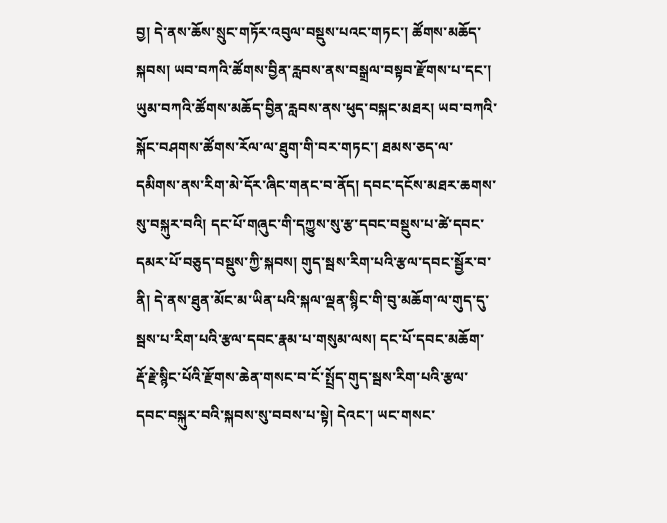བྱ། དེ་ནས་ཆོས་སྲུང་གཏོར་འབུལ་བསྡུས་པའང་གཏང་། ཚོགས་མཆོད་སྐབས། ཡབ་བཀའི་ཚོགས་བྱིན་རླབས་ནས་བསྒྲལ་བསྟབ་རྫོགས་པ་དང་། ཡུམ་བཀའི་ཚོགས་མཆོད་བྱིན་རླབས་ནས་ཕུད་བསྐང་མཐར། ཡབ་བཀའི་སྐོང་བཤགས་ཚོགས་རོལ་ལ་ཐུག་གི་བར་གཏང་། ཐམས་ཅད་ལ་དམིགས་ནས་རིག་མེ་དོར་ཞིང་གནང་བ་ནོད། དབང་དངོས་མཐར་ཆགས་སུ་བསྐུར་བའི། དང་པོ་གཞུང་གི་དཀྱུས་སུ་རྩ་དབང་བསྡུས་པ་ཚེ་དབང་དམར་པོ་བཅུད་བསྡུས་ཀྱི་སྐབས། གུད་སྦས་རིག་པའི་རྩལ་དབང་སྦྱོར་བ་ནི། དེ་ནས་ཐུན་མོང་མ་ཡིན་པའི་སྐལ་ལྡན་སྙིང་གི་བུ་མཆོག་ལ་གུད་དུ་སྦས་པ་རིག་པའི་རྩལ་དབང་རྣམ་པ་གསུམ་ལས། དང་པོ་དབང་མཆོག་རྡོ་རྗེ་སྙིང་པོའི་རྫོགས་ཆེན་གསང་བ་ངོ་སྤྲོད་གུད་སྦས་རིག་པའི་རྩལ་དབང་བསྐུར་བའི་སྐབས་སུ་བབས་པ་སྟེ། དེའང་། ཡང་གསང་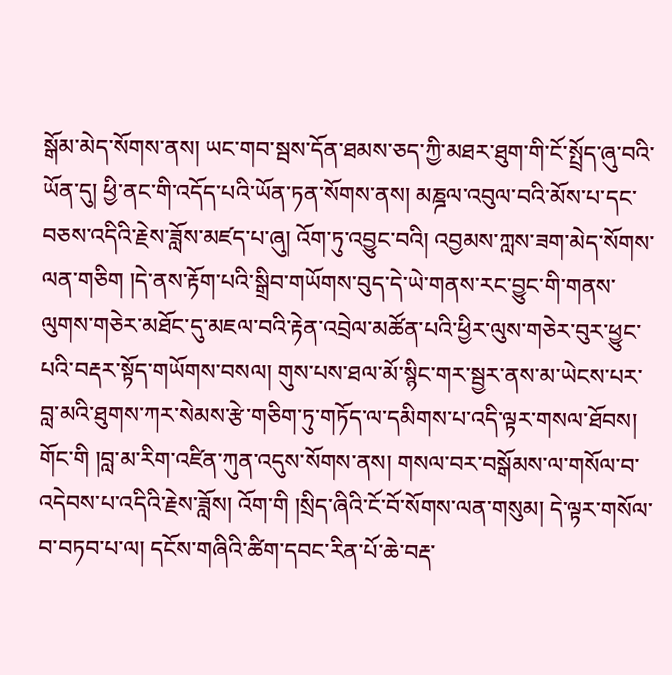སྒོམ་མེད་སོགས་ནས། ཡང་གབ་སྦས་དོན་ཐམས་ཅད་ཀྱི་མཐར་ཐུག་གི་ངོ་སྤྲོད་ཞུ་བའི་ཡོན་དུ། ཕྱི་ནང་གི་འདོད་པའི་ཡོན་ཏན་སོགས་ནས། མཎྜལ་འབུལ་བའི་མོས་པ་དང་བཅས་འདིའི་རྗེས་ཟློས་མཛད་པ་ཞུ། འོག་ཏུ་འབྱུང་བའི། འབྱམས་ཀླས་ཟག་མེད་སོགས་ལན་གཅིག །དེ་ནས་རྟོག་པའི་སྒྲིབ་གཡོགས་བུད་དེ་ཡེ་གནས་རང་བྱུང་གི་གནས་ལུགས་གཅེར་མཐོང་དུ་མཇལ་བའི་རྟེན་འབྲེལ་མཚོན་པའི་ཕྱིར་ལུས་གཅེར་བུར་ཕྱུང་པའི་བརྡར་སྟོད་གཡོགས་བསལ། གུས་པས་ཐལ་མོ་སྙིང་གར་སྦྱར་ནས་མ་ཡེངས་པར་བླ་མའི་ཐུགས་ཀར་སེམས་རྩེ་གཅིག་ཏུ་གཏོད་ལ་དམིགས་པ་འདི་ལྟར་གསལ་ཐོབས། གོང་གི །བླ་མ་རིག་འཛིན་ཀུན་འདུས་སོགས་ནས། གསལ་བར་བསྒོམས་ལ་གསོལ་བ་འདེབས་པ་འདིའི་རྗེས་ཟློས། འོག་གི །སྲིད་ཞིའི་ངོ་བོ་སོགས་ལན་གསུམ། དེ་ལྟར་གསོལ་བ་བཏབ་པ་ལ། དངོས་གཞིའི་ཚིག་དབང་རིན་པོ་ཆེ་བརྡ་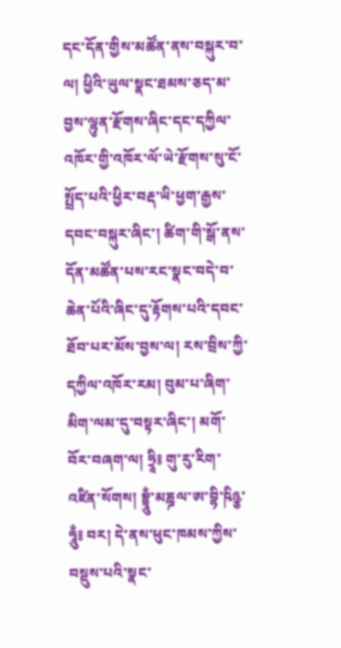དང་དོན་གྱིས་མཚོན་ནས་བསྐུར་བ་ལ། ཕྱིའི་ཡུལ་སྣང་ཐམས་ཅད་མ་བྱས་ལྷུན་རྫོགས་ཞིང་དང་དཀྱིལ་འཁོར་གྱི་འཁོར་ལོ་ཡེ་རྫོགས་སུ་ངོ་སྤྲོད་པའི་ཕྱིར་བརྡ་ཡི་ཕྱག་རྒྱས་དབང་བསྐུར་ཞིང་། ཚིག་གི་སྒོ་ནས་དོན་མཚོན་པས་རང་སྣང་བདེ་བ་ཆེན་པོའི་ཞིང་དུ་རྟོགས་པའི་དབང་ཐོབ་པར་མོས་བྱས་ལ། རས་བྲིས་ཀྱི་དཀྱིལ་འཁོར་རམ། བུམ་པ་ཞིག་མིག་ལམ་དུ་བསྟར་ཞིང་། མགོ་བོར་བཞག་ལ། ཧྲཱི༔ གུ་རུ་རིག་འཛིན་སོགས། བྷྲཱུྃ་མཎྜལ་ཨ་བྷི་ཥིཉྩ་ཧཱུྃ༔ བར། དེ་ནས་ཕུང་ཁམས་ཀྱིས་བསྡུས་པའི་སྣང་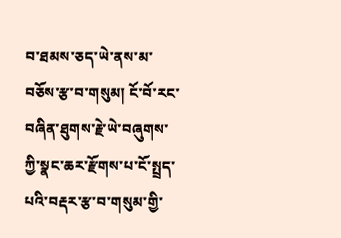བ་ཐམས་ཅད་ཡེ་ནས་མ་བཅོས་རྩ་བ་གསུམ། ངོ་བོ་རང་བཞིན་ཐུགས་རྗེ་ཡེ་བཞུགས་ཀྱི་སྣང་ཆར་རྫོགས་པ་ངོ་སྤྲད་པའི་བརྡར་རྩ་བ་གསུམ་གྱི་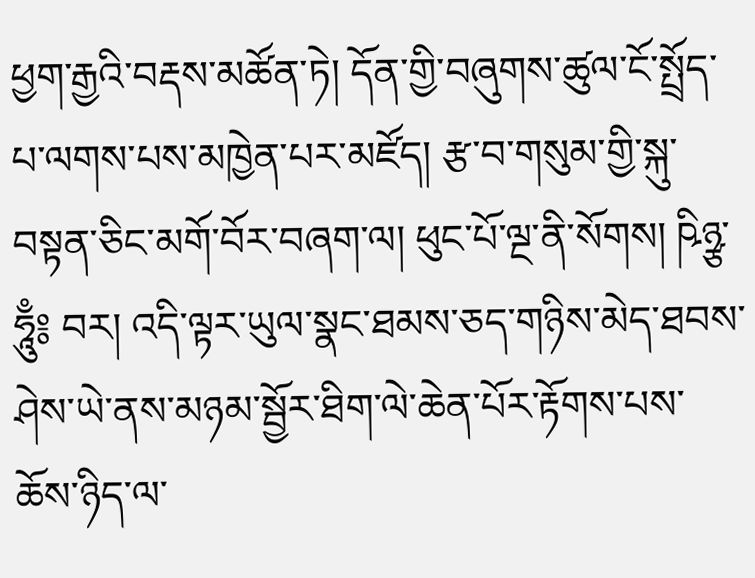ཕྱག་རྒྱའི་བརྡས་མཚོན་ཏེ། དོན་གྱི་བཞུགས་ཚུལ་ངོ་སྤྲོད་པ་ལགས་པས་མཁྱེན་པར་མཛོད། རྩ་བ་གསུམ་གྱི་སྐུ་བསྟན་ཅིང་མགོ་བོར་བཞག་ལ། ཕུང་པོ་ལྔ་ནི་སོགས། ཥིཉྩ་ཧཱུྃ༔ བར། འདི་ལྟར་ཡུལ་སྣང་ཐམས་ཅད་གཉིས་མེད་ཐབས་ཤེས་ཡེ་ནས་མཉམ་སྦྱོར་ཐིག་ལེ་ཆེན་པོར་རྟོགས་པས་ཆོས་ཉིད་ལ་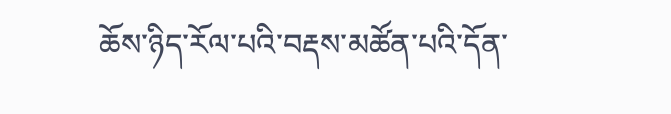ཆོས་ཉིད་རོལ་པའི་བརྡས་མཚོན་པའི་དོན་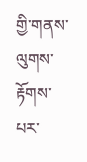གྱི་གནས་ལུགས་རྟོགས་པར་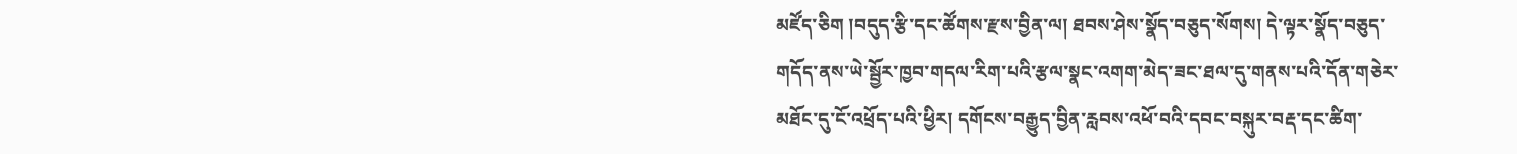མཛོད་ཅིག །བདུད་རྩི་དང་ཚོགས་རྫས་བྱིན་ལ། ཐབས་ཤེས་སྣོད་བཅུད་སོགས། དེ་ལྟར་སྣོད་བཅུད་གདོད་ནས་ཡེ་སྦྱོར་ཁྱབ་གདལ་རིག་པའི་རྩལ་སྣང་འགག་མེད་ཟང་ཐལ་དུ་གནས་པའི་དོན་གཅེར་མཐོང་དུ་ངོ་འཕྲོད་པའི་ཕྱིར། དགོངས་བརྒྱུད་བྱིན་རླབས་འཕོ་བའི་དབང་བསྐུར་བརྡ་དང་ཚིག་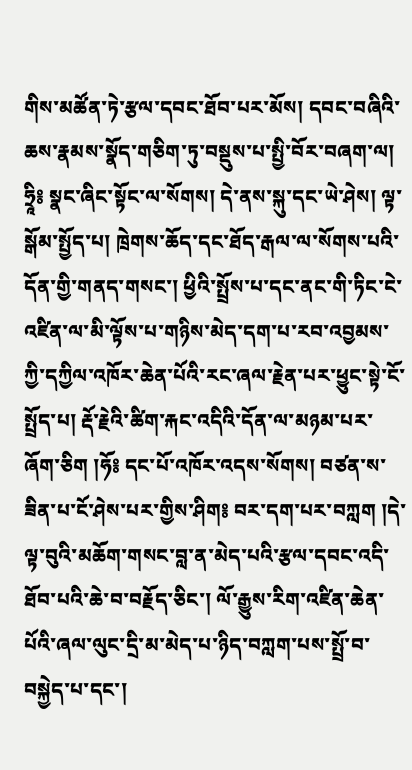གིས་མཚོན་ཏེ་རྩལ་དབང་ཐོབ་པར་མོས། དབང་བཞིའི་ཆས་རྣམས་སྣོད་གཅིག་ཏུ་བསྡུས་པ་སྤྱི་བོར་བཞག་ལ། ཧྲཱི༔ སྣང་ཞིང་སྟོང་ལ་སོགས། དེ་ནས་སྐུ་དང་ཡེ་ཤེས། ལྟ་སྒོམ་སྤྱོད་པ། ཁྲེགས་ཆོད་དང་ཐོད་རྒལ་ལ་སོགས་པའི་དོན་གྱི་གནད་གསང་། ཕྱིའི་སྤྲོས་པ་དང་ནང་གི་ཏིང་ངེ་འཛིན་ལ་མི་ལྟོས་པ་གཉིས་མེད་དག་པ་རབ་འབྱམས་ཀྱི་དཀྱིལ་འཁོར་ཆེན་པོའི་རང་ཞལ་རྗེན་པར་ཕྱུང་སྟེ་ངོ་སྤྲོད་པ། རྡོ་རྗེའི་ཚིག་རྐང་འདིའི་དོན་ལ་མཉམ་པར་ཞོག་ཅིག །ཧོ༔ དང་པོ་འཁོར་འདས་སོགས། བཙན་ས་ཟིན་པ་ངོ་ཤེས་པར་གྱིས་ཤིག༔ བར་དག་པར་བཀླག །དེ་ལྟ་བུའི་མཆོག་གསང་བླ་ན་མེད་པའི་རྩལ་དབང་འདི་ཐོབ་པའི་ཆེ་བ་བརྗོད་ཅིང་། ལོ་རྒྱུས་རིག་འཛིན་ཆེན་པོའི་ཞལ་ལུང་དྲི་མ་མེད་པ་ཉིད་བཀླག་པས་སྤྲོ་བ་བསྐྱེད་པ་དང་།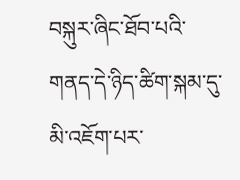བསྐུར་ཞིང་ཐོབ་པའི་གནད་དེ་ཉིད་ཚིག་སྐམ་དུ་མི་འཇོག་པར་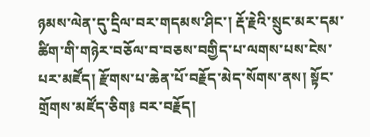ཉམས་ལེན་དུ་དྲིལ་བར་གདམས་ཤིང་། རྡོ་རྗེའི་སྲུང་མར་དམ་ཚིག་གི་གཉེར་བཅོལ་བ་བཅས་བགྱིད་པ་ལགས་པས་ངེས་པར་མཛོད། རྫོགས་པ་ཆེན་པོ་བརྗོད་མེད་སོགས་ནས། སྟོང་གྲོགས་མཛོད་ཅིག༔ བར་བརྗོད།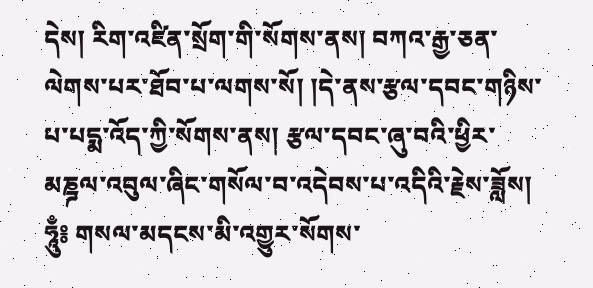དེས། རིག་འཛིན་སྲོག་གི་སོགས་ནས། བཀའ་རྒྱ་ཅན་ལེགས་པར་ཐོབ་པ་ལགས་སོ། །དེ་ནས་རྩལ་དབང་གཉིས་པ་པདྨ་འོད་ཀྱི་སོགས་ནས། རྩལ་དབང་ཞུ་བའི་ཕྱིར་མཎྜལ་འབུལ་ཞིང་གསོལ་བ་འདེབས་པ་འདིའི་རྗེས་ཟློས། ཧཱུྃ༔ གསལ་མདངས་མི་འགྱུར་སོགས་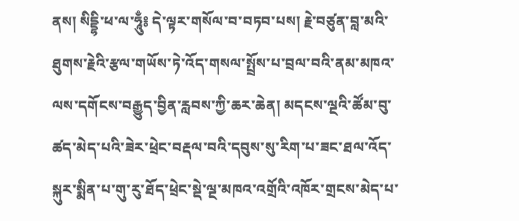ནས། སིདྡྷི་ཕ་ལ་ཧཱུྃ༔ དེ་ལྟར་གསོལ་བ་བཏབ་པས། རྗེ་བཙུན་བླ་མའི་ཐུགས་རྗེའི་རྩལ་གཡོས་ཏེ་འོད་གསལ་སྤྲོས་པ་བྲལ་བའི་ནམ་མཁའ་ལས་དགོངས་བརྒྱུད་བྱིན་རླབས་ཀྱི་ཆར་ཆེན། མདངས་ལྔའི་ཚོམ་བུ་ཚད་མེད་པའི་ཟེར་ཕྲེང་བརྡལ་བའི་དབུས་སུ་རིག་པ་ཟང་ཐལ་འོད་སྐུར་སྨིན་པ་གུ་རུ་ཐོད་ཕྲེང་སྡེ་ལྔ་མཁའ་འགྲོའི་འཁོར་གྲངས་མེད་པ་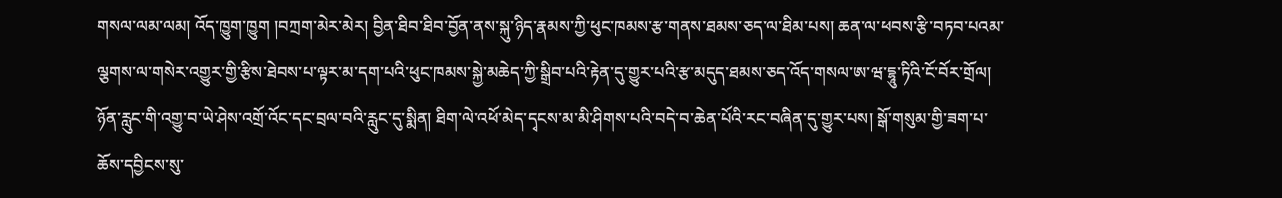གསལ་ལམ་ལམ། འོད་ཁྱུག་ཁྱུག །བཀྲག་མེར་མེར། བྱིན་ཐིབ་ཐིབ་བྱོན་ནས་སྐུ་ཉིད་རྣམས་ཀྱི་ཕུང་ཁམས་རྩ་གནས་ཐམས་ཅད་ལ་ཐིམ་པས། ཆན་ལ་ཕབས་རྩི་བཏབ་པའམ་ལྕགས་ལ་གསེར་འགྱུར་གྱི་རྩིས་ཐེབས་པ་ལྟར་མ་དག་པའི་ཕུང་ཁམས་སྐྱེ་མཆེད་ཀྱི་སྒྲིབ་པའི་རྟེན་དུ་གྱུར་པའི་རྩ་མདུད་ཐམས་ཅད་འོད་གསལ་ཨ་ཝ་དྷཱུ་ཏིའི་ངོ་བོར་གྲོལ། ཉོན་རླུང་གི་འགྱུ་བ་ཡེ་ཤེས་འགྲོ་འོང་དང་བྲལ་བའི་རླུང་དུ་སྨིན། ཐིག་ལེ་འཕོ་མེད་དྭངས་མ་མི་ཤིགས་པའི་བདེ་བ་ཆེན་པོའི་རང་བཞིན་དུ་གྱུར་པས། སྒོ་གསུམ་གྱི་ཟག་པ་ཆོས་དབྱིངས་སུ་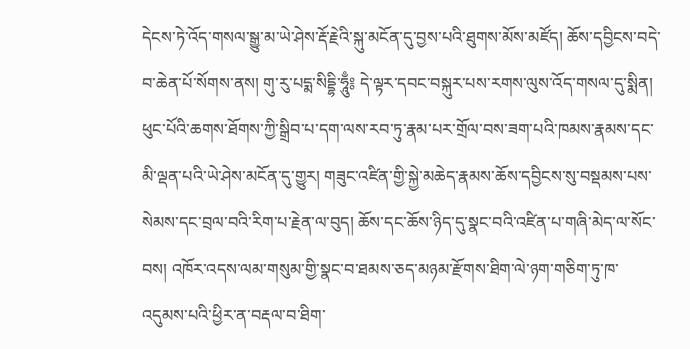དེངས་ཏེ་འོད་གསལ་སྒྱུ་མ་ཡེ་ཤེས་རྡོ་རྗེའི་སྐུ་མངོན་དུ་བྱས་པའི་ཐུགས་མོས་མཛོད། ཆོས་དབྱིངས་བདེ་བ་ཆེན་པོ་སོགས་ནས། གུ་རུ་པདྨ་སིདྡྷི་ཧཱུྃ༔ དེ་ལྟར་དབང་བསྐུར་པས་རགས་ལུས་འོད་གསལ་དུ་སྨིན། ཕུང་པོའི་ཆགས་ཐོགས་ཀྱི་སྒྲིབ་པ་དག་ལས་རབ་ཏུ་རྣམ་པར་གྲོལ་བས་ཟག་པའི་ཁམས་རྣམས་དང་མི་ལྡན་པའི་ཡེ་ཤེས་མངོན་དུ་གྱུར། གཟུང་འཛིན་གྱི་སྐྱེ་མཆེད་རྣམས་ཆོས་དབྱིངས་སུ་བསྡམས་པས་སེམས་དང་བྲལ་བའི་རིག་པ་རྗེན་ལ་བུད། ཆོས་དང་ཆོས་ཉིད་དུ་སྣང་བའི་འཛིན་པ་གཞི་མེད་ལ་སོང་བས། འཁོར་འདས་ལམ་གསུམ་གྱི་སྣང་བ་ཐམས་ཅད་མཉམ་རྫོགས་ཐིག་ལེ་ཉག་གཅིག་ཏུ་ཁ་འདུམས་པའི་ཕྱིར་ན་བརྡལ་བ་ཐིག་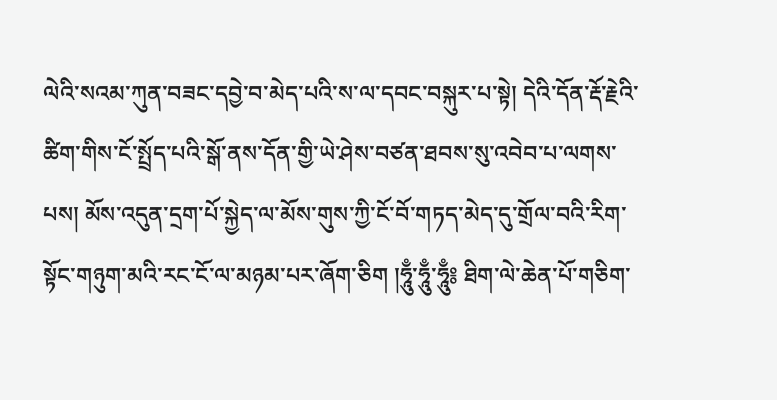ལེའི་སའམ་ཀུན་བཟང་དབྱེ་བ་མེད་པའི་ས་ལ་དབང་བསྐུར་པ་སྟེ། དེའི་དོན་རྡོ་རྗེའི་ཚིག་གིས་ངོ་སྤྲོད་པའི་སྒོ་ནས་དོན་གྱི་ཡེ་ཤེས་བཙན་ཐབས་སུ་འབེབ་པ་ལགས་པས། མོས་འདུན་དྲག་པོ་སྐྱེད་ལ་མོས་གུས་ཀྱི་ངོ་བོ་གཏད་མེད་དུ་གྲོལ་བའི་རིག་སྟོང་གཉུག་མའི་རང་ངོ་ལ་མཉམ་པར་ཞོག་ཅིག །ཧཱུྃ་ཧཱུྃ་ཧཱུྃ༔ ཐིག་ལེ་ཆེན་པོ་གཅིག་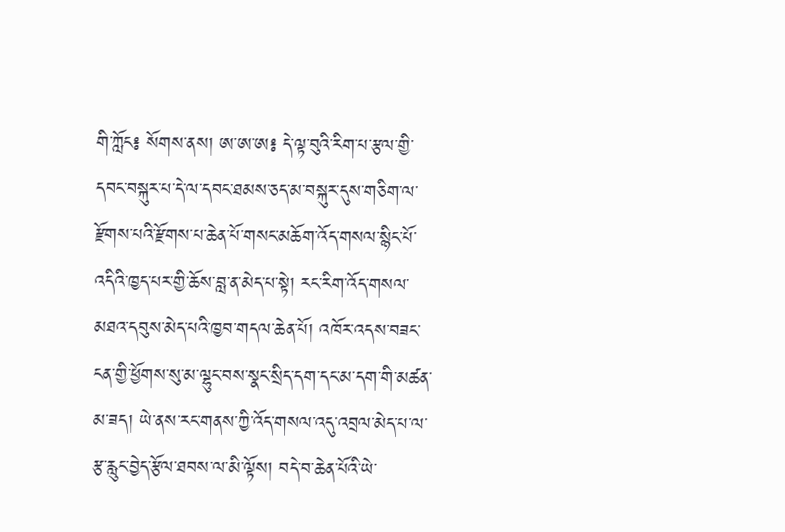གི་ཀློང༔ སོགས་ནས། ཨ་ཨ་ཨ༔ དེ་ལྟ་བུའི་རིག་པ་རྩལ་གྱི་དབང་བསྐུར་པ་དེ་ལ་དབང་ཐམས་ཅད་མ་བསྐུར་དུས་གཅིག་ལ་རྫོགས་པའི་རྫོགས་པ་ཆེན་པོ་གསང་མཆོག་འོད་གསལ་སྙིང་པོ་འདིའི་ཁྱད་པར་གྱི་ཆོས་བླ་ན་མེད་པ་སྟེ། རང་རིག་འོད་གསལ་མཐའ་དབུས་མེད་པའི་ཁྱབ་གདལ་ཆེན་པོ། འཁོར་འདས་བཟང་ངན་གྱི་ཕྱོགས་སུ་མ་ལྷུང་བས་སྣང་སྲིད་དག་དང་མ་དག་གི་མཚན་མ་ཟད། ཡེ་ནས་རང་གནས་ཀྱི་འོད་གསལ་འདུ་འབྲལ་མེད་པ་ལ་རྩ་རླུང་བྱེད་རྩོལ་ཐབས་ལ་མི་ལྟོས། བདེ་བ་ཆེན་པོའི་ཡེ་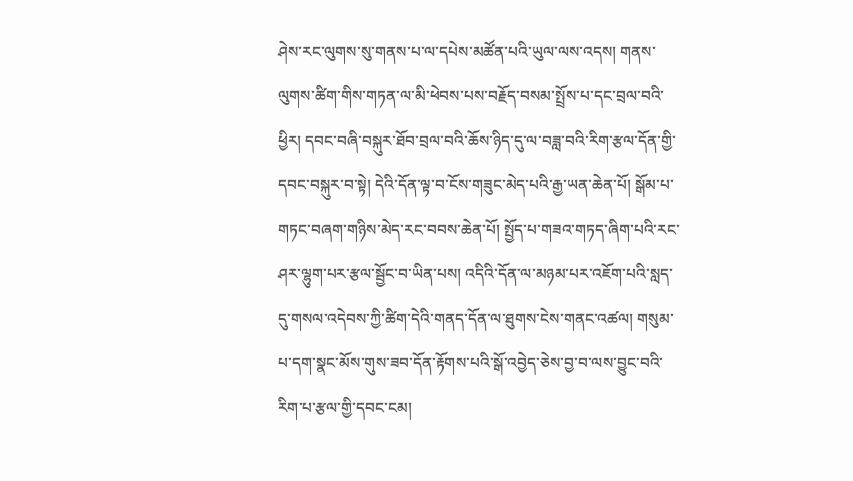ཤེས་རང་ལུགས་སུ་གནས་པ་ལ་དཔེས་མཚོན་པའི་ཡུལ་ལས་འདས། གནས་ལུགས་ཚིག་གིས་གཏན་ལ་མི་ཕེབས་པས་བརྗོད་བསམ་སྤྲོས་པ་དང་བྲལ་བའི་ཕྱིར། དབང་བཞི་བསྐུར་ཐོབ་བྲལ་བའི་ཆོས་ཉིད་དུ་ལ་བཟླ་བའི་རིག་རྩལ་དོན་གྱི་དབང་བསྐུར་བ་སྟེ། དེའི་དོན་ལྟ་བ་ངོས་གཟུང་མེད་པའི་རྒྱ་ཡན་ཆེན་པོ། སྒོམ་པ་གཏང་བཞག་གཉིས་མེད་རང་བབས་ཆེན་པོ། སྤྱོད་པ་གཟའ་གཏད་ཞིག་པའི་རང་ཤར་ལྷུག་པར་རྩལ་སྦྱོང་བ་ཡིན་པས། འདིའི་དོན་ལ་མཉམ་པར་འཇོག་པའི་སླད་དུ་གསལ་འདེབས་ཀྱི་ཚིག་དེའི་གནད་དོན་ལ་ཐུགས་ངེས་གནང་འཚལ། གསུམ་པ་དག་སྣང་མོས་གུས་ཟབ་དོན་རྟོགས་པའི་སྒོ་འབྱེད་ཅེས་བྱ་བ་ལས་བྱུང་བའི་རིག་པ་རྩལ་གྱི་དབང་ངམ།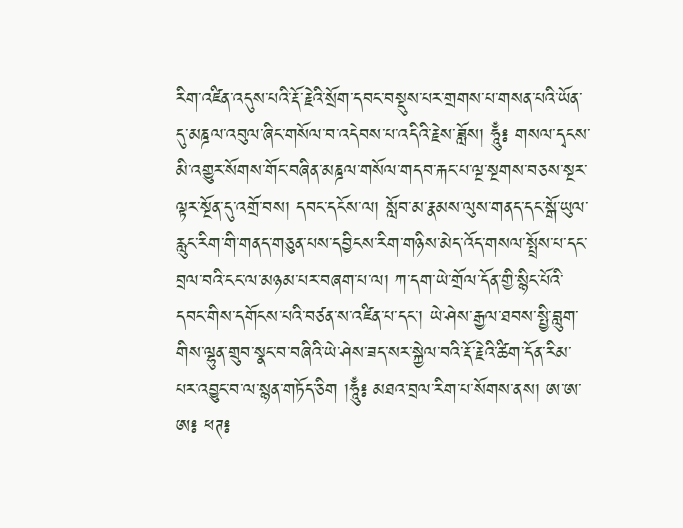རིག་འཛིན་འདུས་པའི་རྡོ་རྗེའི་སྲོག་དབང་བསྡུས་པར་གྲགས་པ་གསན་པའི་ཡོན་དུ་མཎྜལ་འབུལ་ཞིང་གསོལ་བ་འདེབས་པ་འདིའི་རྗེས་ཟློས། ཧཱུྃ༔ གསལ་དྭངས་མི་འགྱུར་སོགས་གོང་བཞིན་མཎྜལ་གསོལ་གདབ་རྐང་པ་ལྔ་སྔགས་བཅས་སྔར་ལྟར་སྔོན་དུ་འགྲོ་བས། དབང་དངོས་ལ། སློབ་མ་རྣམས་ལུས་གནད་དང་སྒོ་ཡུལ་རླུང་རིག་གི་གནད་གཅུན་པས་དབྱིངས་རིག་གཉིས་མེད་འོད་གསལ་སྤྲོས་པ་དང་བྲལ་བའི་ངང་ལ་མཉམ་པར་བཞག་པ་ལ། ཀ་དག་ཡེ་གྲོལ་དོན་གྱི་སྙིང་པོའི་དབང་གིས་དགོངས་པའི་བཙན་ས་འཛིན་པ་དང་། ཡེ་ཤེས་རྒྱལ་ཐབས་སྤྱི་བླུག་གིས་ལྷུན་གྲུབ་སྣང་བ་བཞིའི་ཡེ་ཤེས་ཟད་སར་སྐྱེལ་བའི་རྡོ་རྗེའི་ཚིག་དོན་རིམ་པར་འབྱུང་བ་ལ་སྙན་གཏོད་ཅིག །ཧཱུྃ༔ མཐའ་བྲལ་རིག་པ་སོགས་ནས། ཨ་ཨ་ཨ༔ ཕཊ༔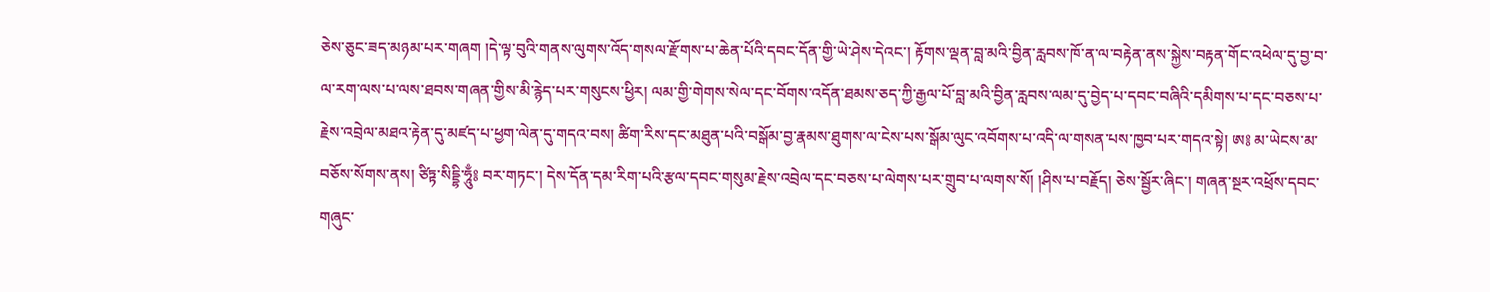ཅེས་ཅུང་ཟད་མཉམ་པར་གཞག །དེ་ལྟ་བུའི་གནས་ལུགས་འོད་གསལ་རྫོགས་པ་ཆེན་པོའི་དབང་དོན་གྱི་ཡེ་ཤེས་དེའང་། རྟོགས་ལྡན་བླ་མའི་བྱིན་རླབས་ཁོ་ན་ལ་བརྟེན་ནས་སྐྱེས་བརྟན་གོང་འཕེལ་དུ་བྱ་བ་ལ་རག་ལས་པ་ལས་ཐབས་གཞན་གྱིས་མི་རྙེད་པར་གསུངས་ཕྱིར། ལམ་གྱི་གེགས་སེལ་དང་བོགས་འདོན་ཐམས་ཅད་ཀྱི་རྒྱལ་པོ་བླ་མའི་བྱིན་རླབས་ལམ་དུ་བྱེད་པ་དབང་བཞིའི་དམིགས་པ་དང་བཅས་པ་རྗེས་འབྲེལ་མཐའ་རྟེན་དུ་མཛད་པ་ཕྱག་ལེན་དུ་གདའ་བས། ཚིག་རིས་དང་མཐུན་པའི་བསྒོམ་བྱ་རྣམས་ཐུགས་ལ་ངེས་པས་སྒོམ་ལུང་འབོགས་པ་འདི་ལ་གསན་པས་ཁྱབ་པར་གདའ་སྟེ། ཨ༔ མ་ཡེངས་མ་བཅོས་སོགས་ནས། ཙིཏྟ་སིདྡྷི་ཧཱུྃ༔ བར་གཏང་། དེས་དོན་དམ་རིག་པའི་རྩལ་དབང་གསུམ་རྗེས་འབྲེལ་དང་བཅས་པ་ལེགས་པར་གྲུབ་པ་ལགས་སོ། །ཤིས་པ་བརྗོད། ཅེས་སྦྱོར་ཞིང་། གཞན་སྔར་འཕྲོས་དབང་གཞུང་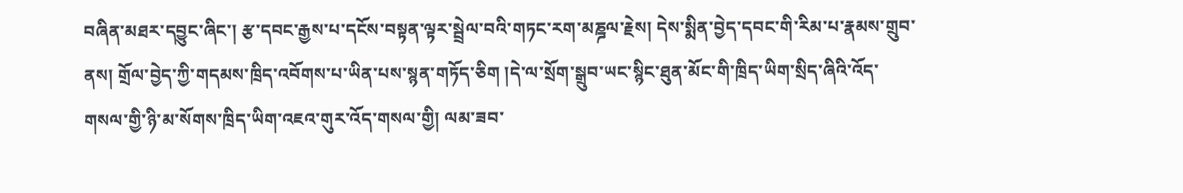བཞིན་མཐར་དབྱུང་ཞིང་། རྩ་དབང་རྒྱས་པ་དངོས་བསྟན་ལྟར་སྦྲེལ་བའི་གཏང་རག་མཎྜལ་རྗེས། དེས་སྨིན་བྱེད་དབང་གི་རིམ་པ་རྣམས་གྲུབ་ནས། གྲོལ་བྱེད་ཀྱི་གདམས་ཁྲིད་འབོགས་པ་ཡིན་པས་སྙན་གཏོད་ཅིག །དེ་ལ་སྲོག་སྒྲུབ་ཡང་སྙིང་ཐུན་མོང་གི་ཁྲིད་ཡིག་སྲིད་ཞིའི་འོད་གསལ་གྱི་ཉི་མ་སོགས་ཁྲིད་ཡིག་འཇའ་གུར་འོད་གསལ་གྱི། ལམ་ཟབ་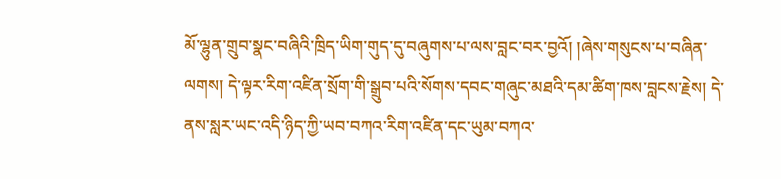མོ་ལྷུན་གྲུབ་སྣང་བཞིའི་ཁྲིད་ཡིག་གུད་དུ་བཞུགས་པ་ལས་བླང་བར་བྱའོ། །ཞེས་གསུངས་པ་བཞིན་ལགས། དེ་ལྟར་རིག་འཛིན་སྲོག་གི་སྒྲུབ་པའི་སོགས་དབང་གཞུང་མཐའི་དམ་ཚིག་ཁས་བླངས་རྗེས། དེ་ནས་སླར་ཡང་འདི་ཉིད་ཀྱི་ཡབ་བཀའ་རིག་འཛིན་དང་ཡུམ་བཀའ་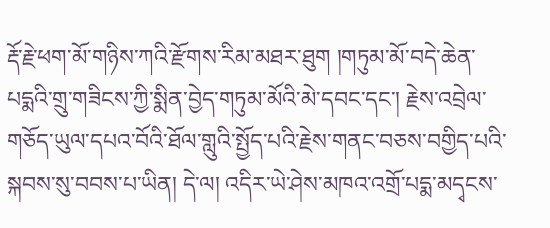རྡོ་རྗེ་ཕག་མོ་གཉིས་ཀའི་རྫོགས་རིམ་མཐར་ཐུག །གཏུམ་མོ་བདེ་ཆེན་པདྨའི་གྲུ་གཟིངས་ཀྱི་སྨིན་བྱེད་གཏུམ་མོའི་མེ་དབང་དང་། རྗེས་འབྲེལ་གཅོད་ཡུལ་དཔའ་བོའི་ཐོལ་གླུའི་སྤྱོད་པའི་རྗེས་གནང་བཅས་བགྱིད་པའི་སྐབས་སུ་བབས་པ་ཡིན། དེ་ལ། འདིར་ཡེ་ཤེས་མཁའ་འགྲོ་པདྨ་མདྭངས་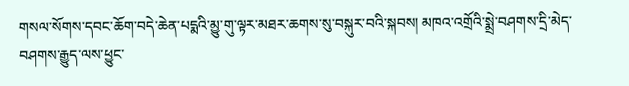གསལ་སོགས་དབང་ཆོག་བདེ་ཆེན་པདྨའི་མྱུ་གུ་ལྟར་མཐར་ཆགས་སུ་བསྐུར་བའི་སྐབས། མཁའ་འགྲོའི་སྨྲེ་བཤགས་དྲི་མེད་བཤགས་རྒྱུད་ལས་ཕྱུང་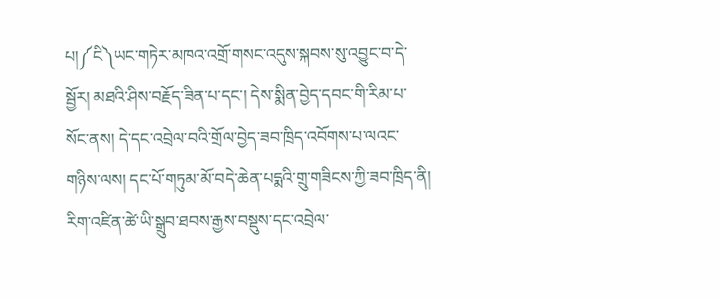པ།༼ངི༽ཡང་གཏེར་མཁའ་འགྲོ་གསང་འདུས་སྐབས་སུ་འབྱུང་བ་དེ་སྦྱོར། མཐའི་ཤིས་བརྗོད་ཟིན་པ་དང་། དེས་སྨིན་བྱེད་དབང་གི་རིམ་པ་སོང་ནས། དེ་དང་འབྲེལ་བའི་གྲོལ་བྱེད་ཟབ་ཁྲིད་འབོགས་པ་ལའང་གཉིས་ལས། དང་པོ་གཏུམ་མོ་བདེ་ཆེན་པདྨའི་གྲུ་གཟིངས་ཀྱི་ཟབ་ཁྲིད་ནི། རིག་འཛིན་ཚེ་ཡི་སྒྲུབ་ཐབས་རྒྱས་བསྡུས་དང་འབྲེལ་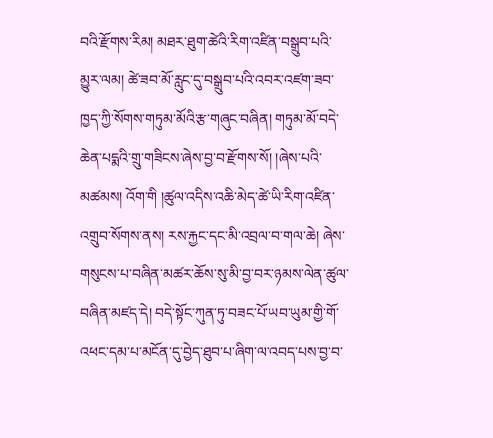བའི་རྫོགས་རིམ། མཐར་ཐུག་ཚེའི་རིག་འཛིན་བསྒྲུབ་པའི་མྱུར་ལམ། ཚེ་ཟབ་མོ་རླུང་དུ་བསྒྲུབ་པའི་འབར་འཛག་ཟབ་ཁྱད་ཀྱི་སོགས་གཏུམ་མོའི་རྩ་གཞུང་བཞིན། གཏུམ་མོ་བདེ་ཆེན་པདྨའི་གྲུ་གཟིངས་ཞེས་བྱ་བ་རྫོགས་སོ། །ཞེས་པའི་མཚམས། འོག་གི །ཚུལ་འདིས་འཆི་མེད་ཚེ་ཡི་རིག་འཛིན་འགྲུབ་སོགས་ནས། རས་རྐྱང་དང་མི་འབྲལ་བ་གལ་ཆེ། ཞེས་གསུངས་པ་བཞིན་མཚར་ཆོས་སུ་མི་བྱ་བར་ཉམས་ལེན་ཚུལ་བཞིན་མཛད་དེ། བདེ་སྟོང་ཀུན་ཏུ་བཟང་པོ་ཡབ་ཡུམ་གྱི་གོ་འཕང་དམ་པ་མངོན་དུ་བྱེད་ཐུབ་པ་ཞིག་ལ་འབད་པས་བྱ་བ་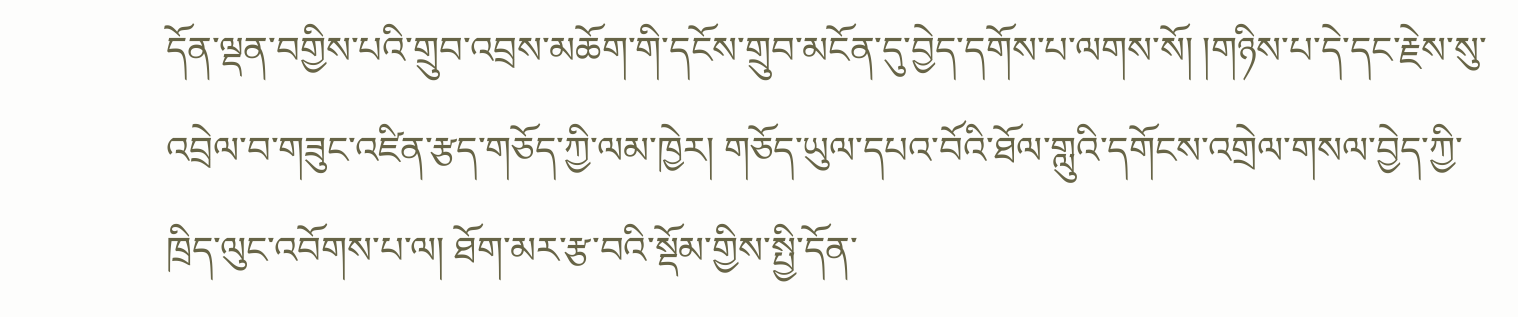དོན་ལྡན་བགྱིས་པའི་གྲུབ་འབྲས་མཆོག་གི་དངོས་གྲུབ་མངོན་དུ་བྱེད་དགོས་པ་ལགས་སོ། །གཉིས་པ་དེ་དང་རྗེས་སུ་འབྲེལ་བ་གཟུང་འཛིན་རྩད་གཅོད་ཀྱི་ལམ་ཁྱེར། གཅོད་ཡུལ་དཔའ་བོའི་ཐོལ་གླུའི་དགོངས་འགྲེལ་གསལ་བྱེད་ཀྱི་ཁྲིད་ལུང་འབོགས་པ་ལ། ཐོག་མར་རྩ་བའི་སྡོམ་གྱིས་སྤྱི་དོན་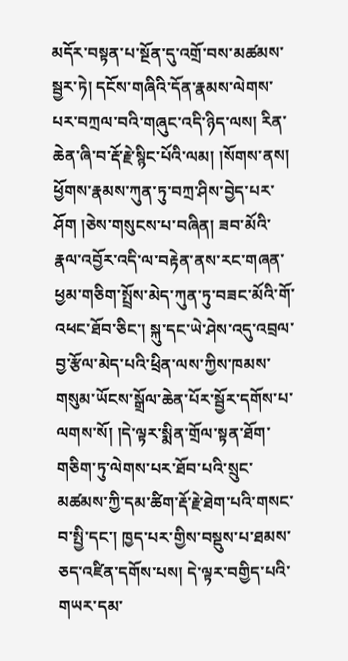མདོར་བསྟན་པ་སྔོན་དུ་འགྲོ་བས་མཚམས་སྦྱར་ཏེ། དངོས་གཞིའི་དོན་རྣམས་ལེགས་པར་བཀྲལ་བའི་གཞུང་འདི་ཉིད་ལས། རིན་ཆེན་ཞི་བ་རྡོ་རྗེ་སྙིང་པོའི་ལམ། །སོགས་ནས། ཕྱོགས་རྣམས་ཀུན་ཏུ་བཀྲ་ཤིས་བྱེད་པར་ཤོག །ཅེས་གསུངས་པ་བཞིན། ཟབ་མོའི་རྣལ་འབྱོར་འདི་ལ་བརྟེན་ནས་རང་གཞན་ཕྱམ་གཅིག་སྤྲོས་མེད་ཀུན་ཏུ་བཟང་མོའི་གོ་འཕང་ཐོབ་ཅིང་། སྐུ་དང་ཡེ་ཤེས་འདུ་འབྲལ་བྱ་རྩོལ་མེད་པའི་ཕྲིན་ལས་ཀྱིས་ཁམས་གསུམ་ཡོངས་སྒྲོལ་ཆེན་པོར་སྦྱོར་དགོས་པ་ལགས་སོ། །དེ་ལྟར་སྨིན་གྲོལ་སྟན་ཐོག་གཅིག་ཏུ་ལེགས་པར་ཐོབ་པའི་སྲུང་མཚམས་ཀྱི་དམ་ཚིག་རྡོ་རྗེ་ཐེག་པའི་གསང་བ་སྤྱི་དང་། ཁྱད་པར་གྱིས་བསྡུས་པ་ཐམས་ཅད་འཛིན་དགོས་པས། དེ་ལྟར་བགྱིད་པའི་གཡར་དམ་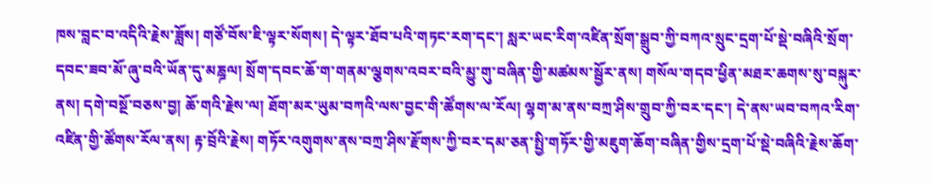ཁས་བླང་བ་འདིའི་རྗེས་ཟློས། གཙོ་བོས་ཇི་ལྟར་སོགས། དེ་ལྟར་ཐོབ་པའི་གཏང་རག་དང་། སླར་ཡང་རིག་འཛིན་སྲོག་སྒྲུབ་ཀྱི་བཀའ་སྲུང་དྲག་པོ་སྡེ་བཞིའི་སྲོག་དབང་ཟབ་མོ་ཞུ་བའི་ཡོན་དུ་མཎྜལ། སྲོག་དབང་ཆོ་ག་གནམ་ལྕགས་འབར་བའི་མྱུ་གུ་བཞིན་གྱི་མཚམས་སྦྱོར་ནས། གསོལ་གདབ་ཕྱིན་མཐར་ཆགས་སུ་བསྐུར་ནས། དགེ་བསྔོ་བཅས་བྱ། ཆོ་གའི་རྗེས་ལ། ཐོག་མར་ཡུམ་བཀའི་ལས་བྱང་གི་ཚོགས་ལ་རོལ། ལྷག་མ་ནས་བཀྲ་ཤིས་གྲུབ་ཀྱི་བར་དང་། དེ་ནས་ཡབ་བཀའ་རིག་འཛིན་གྱི་ཚོགས་རོལ་ནས། རྟ་བྲོའི་རྗེས། གཏོར་འགུགས་ནས་བཀྲ་ཤིས་རྫོགས་ཀྱི་བར་དམ་ཅན་སྤྱི་གཏོར་གྱི་མཇུག་ཆོག་བཞིན་གྱིས་དྲག་པོ་སྡེ་བཞིའི་རྗེས་ཆོག་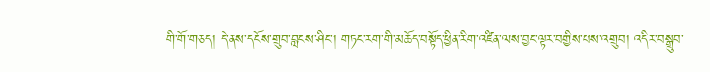གི་གོ་གཅད། དེ་ནས་དངོས་གྲུབ་བླངས་ཤིང་། གཏང་རག་གི་མཆོད་བསྟོད་ཕྱིན་རིག་འཛིན་ལས་བྱང་ལྟར་བགྱིས་པས་འགྲུབ། འདིར་བསྒྲུབ་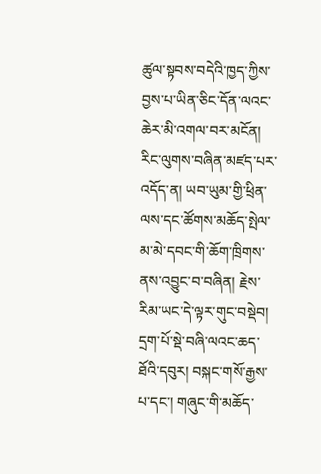ཚུལ་སྟབས་བདེའི་ཁྱད་ཀྱིས་བྱས་པ་ཡིན་ཅིང་དོན་ལའང་ཆེར་མི་འགལ་བར་མངོན། རིང་ལུགས་བཞིན་མཛད་པར་འདོད་ན། ཡབ་ཡུམ་གྱི་ཕྲིན་ལས་དང་ཚོགས་མཆོད་སྤེལ་མ་མེ་དབང་གི་ཆོག་ཁྲིགས་ནས་འབྱུང་བ་བཞིན། རྗེས་རིམ་ཡང་དེ་ལྟར་གུང་བསྡེབ། དྲག་པོ་སྡེ་བཞི་ལའང་ཆད་ཐོའི་དབུར། བསྐང་གསོ་རྒྱས་པ་དང་། གཞུང་གི་མཆོད་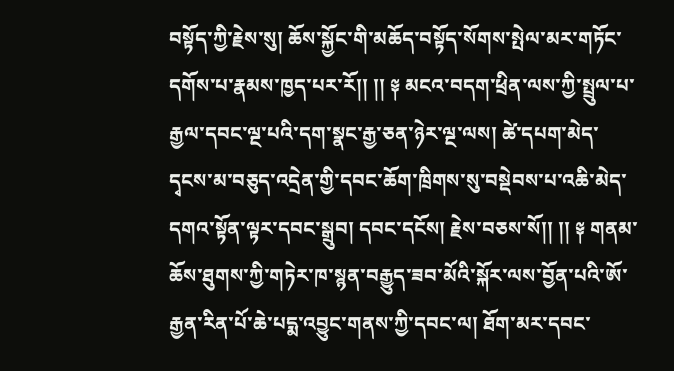བསྟོད་ཀྱི་རྗེས་སུ། ཆོས་སྐྱོང་གི་མཆོད་བསྟོད་སོགས་སྤེལ་མར་གཏོང་དགོས་པ་རྣམས་ཁྱད་པར་རོ།། །། ༈ མངའ་བདག་ཕྲིན་ལས་ཀྱི་སྤྲུལ་པ་རྒྱལ་དབང་ལྔ་པའི་དག་སྣང་རྒྱ་ཅན་ཉེར་ལྔ་ལས། ཚེ་དཔག་མེད་དྭངས་མ་བཅུད་འདྲེན་གྱི་དབང་ཆོག་ཁྲིགས་སུ་བསྡེབས་པ་འཆི་མེད་དགའ་སྟོན་ལྟར་དབང་སྒྲུབ། དབང་དངོས། རྗེས་བཅས་སོ།། །། ༈ གནམ་ཆོས་ཐུགས་ཀྱི་གཏེར་ཁ་སྙན་བརྒྱུད་ཟབ་མོའི་སྐོར་ལས་བྱོན་པའི་ཨོ་རྒྱན་རིན་པོ་ཆེ་པདྨ་འབྱུང་གནས་ཀྱི་དབང་ལ། ཐོག་མར་དབང་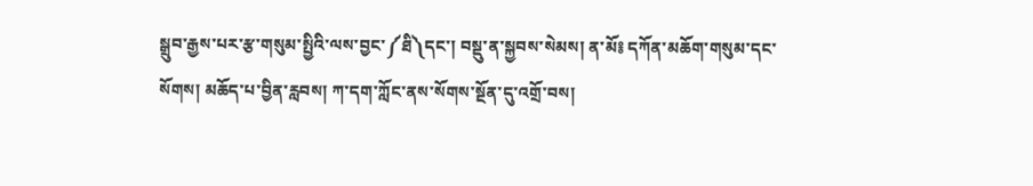སྒྲུབ་རྒྱས་པར་རྩ་གསུམ་སྤྱིའི་ལས་བྱང་༼ཐི༽དང་། བསྡུ་ན་སྐྱབས་སེམས། ན་མོ༔ དཀོན་མཆོག་གསུམ་དང་སོགས། མཆོད་པ་བྱིན་རླབས། ཀ་དག་ཀློང་ནས་སོགས་སྔོན་དུ་འགྲོ་བས།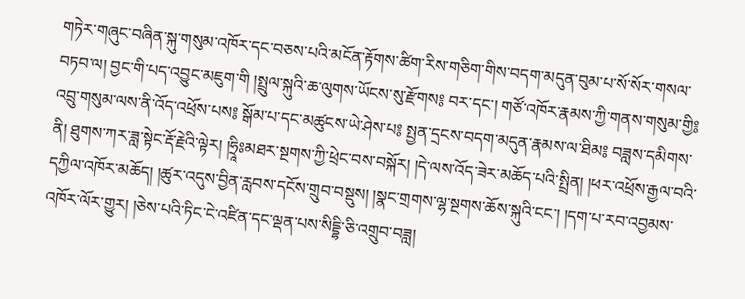གཏེར་གཞུང་བཞིན་སྐུ་གསུམ་འཁོར་དང་བཅས་པའི་མངོན་རྟོགས་ཚིག་རིས་གཅིག་གིས་བདག་མདུན་བུམ་པ་སོ་སོར་གསལ་བཏབ་ལ། བྱང་གི་པད་འབྱུང་མཇུག་གི །སྤྲུལ་སྐུའི་ཆ་ལུགས་ཡོངས་སུ་རྫོགས༔ བར་དང་། གཙོ་འཁོར་རྣམས་ཀྱི་གནས་གསུམ་གྱི༔ འབྲུ་གསུམ་ལས་ནི་འོད་འཕྲོས་པས༔ སྒོམ་པ་དང་མཚུངས་ཡེ་ཤེས་པ༔ སྤྱན་དྲངས་བདག་མདུན་རྣམས་ལ་ཐིམ༔ བཟླས་དམིགས་ནི། ཐུགས་ཀར་ཟླ་སྟེང་རྡོ་རྗེའི་ལྟེར། །ཧྲཱིཿམཐར་སྔགས་ཀྱི་ཕྲེང་བས་བསྐོར། །དེ་ལས་འོད་ཟེར་མཆོད་པའི་སྤྲིན། །ཕར་འཕྲོས་རྒྱལ་བའི་དཀྱིལ་འཁོར་མཆོད། །ཚུར་འདུས་བྱིན་རླབས་དངོས་གྲུབ་བསྡུས། །སྣང་གྲགས་ལྷ་སྔགས་ཆོས་སྐུའི་ངང་། །དག་པ་རབ་འབྱམས་འཁོར་ལོར་གྱུར། །ཅེས་པའི་ཏིང་ངེ་འཛིན་དང་ལྡན་པས་སིདྡྷི་ཅི་འགྲུབ་བཟླ།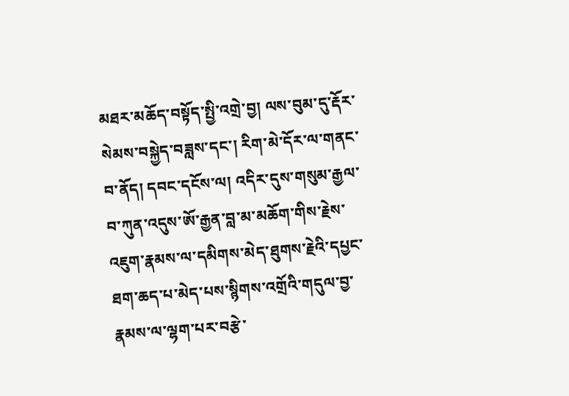མཐར་མཆོད་བསྟོད་སྤྱི་འགྲེ་བྱ། ལས་བུམ་དུ་རྡོར་སེམས་བསྐྱེད་བཟླས་དང་། རིག་མེ་དོར་ལ་གནང་བ་ནོད། དབང་དངོས་ལ། འདིར་དུས་གསུམ་རྒྱལ་བ་ཀུན་འདུས་ཨོ་རྒྱན་བླ་མ་མཆོག་གིས་རྗེས་འཇུག་རྣམས་ལ་དམིགས་མེད་ཐུགས་རྗེའི་དཔྱང་ཐག་ཆད་པ་མེད་པས་སྙིགས་འགྲོའི་གདུལ་བྱ་རྣམས་ལ་ལྷག་པར་བརྩེ་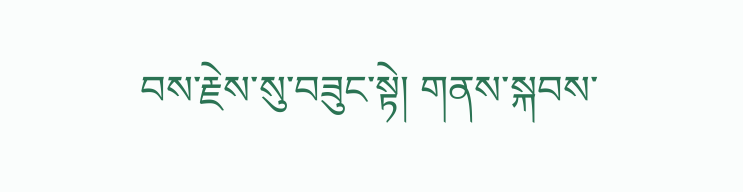བས་རྗེས་སུ་བཟུང་སྟེ། གནས་སྐབས་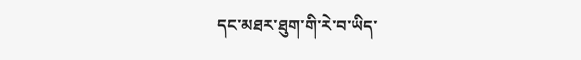དང་མཐར་ཐུག་གི་རེ་བ་ཡིད་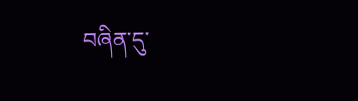བཞིན་དུ་